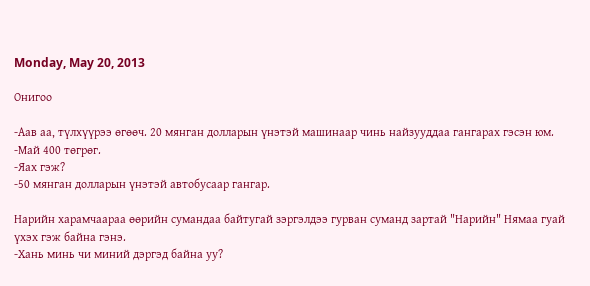Monday, May 20, 2013

Онигоо

-Аав аа, түлхүүрээ өгөөч. 20 мянган долларын үнэтэй машинаар чинь найзууддаа гангарах гэсэн юм.
-Май 400 төгрөг.
-Яах гэж?
-50 мянган долларын үнэтэй автобусаар гангар.

Нарийн харамчаараа өөрийн сумандаа байтугай зэргэлдээ гурван суманд зартай "Нарийн" Нямаа гуай үхэх гэж байна гэнэ.
-Хань минь чи миний дэргэд байна уу?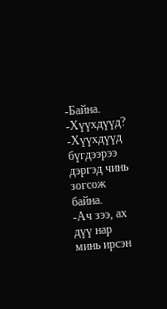-Байна.
-Хүүхдүүд?
-Хүүхдүүд бүгдээрээ дэргэд чинь зогсож байна.
-Ач зээ, ах дүү нар минь ирсэн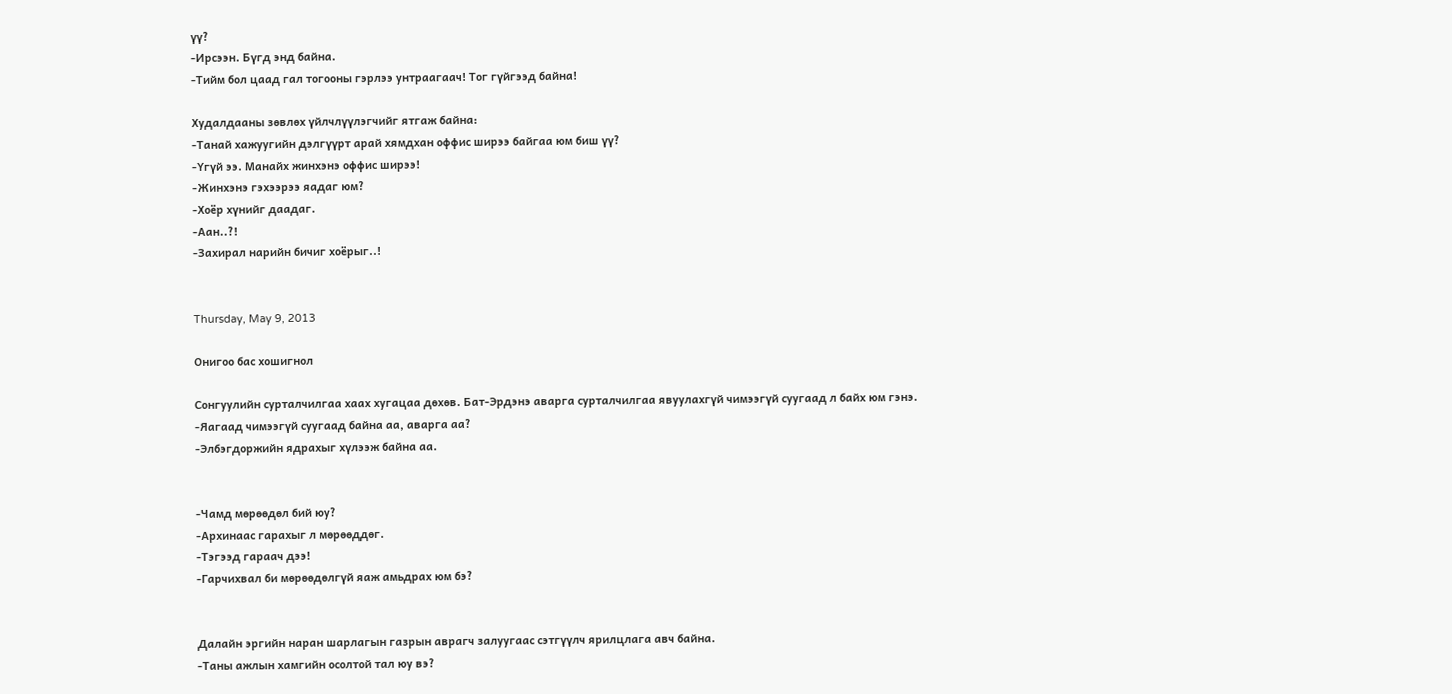үү?
-Ирсээн. Бүгд энд байна.
-Тийм бол цаад гал тогооны гэрлээ унтраагаач! Тог гүйгээд байна!

Худалдааны зөвлөх үйлчлүүлэгчийг ятгаж байна:
-Танай хажуугийн дэлгүүрт арай хямдхан оффис ширээ байгаа юм биш үү?
-Үгүй ээ. Манайх жинхэнэ оффис ширээ!
-Жинхэнэ гэхээрээ яадаг юм?
-Хоёр хүнийг даадаг.
-Аан..?!
-Захирал нарийн бичиг хоёрыг..!


Thursday, May 9, 2013

Онигоо бас хошигнол

Сонгуулийн сурталчилгаа хаах хугацаа дөхөв. Бат-Эрдэнэ аварга сурталчилгаа явуулахгүй чимээгүй суугаад л байх юм гэнэ.
-Яагаад чимээгүй суугаад байна аа, аварга аа?
-Элбэгдоржийн ядрахыг хүлээж байна аа.


-Чамд мөрөөдөл бий юу?
-Архинаас гарахыг л мөрөөддөг.
-Тэгээд гараач дээ!
-Гарчихвал би мөрөөдөлгүй яаж амьдрах юм бэ?


Далайн эргийн наран шарлагын газрын аврагч залуугаас сэтгүүлч ярилцлага авч байна.
-Таны ажлын хамгийн осолтой тал юу вэ?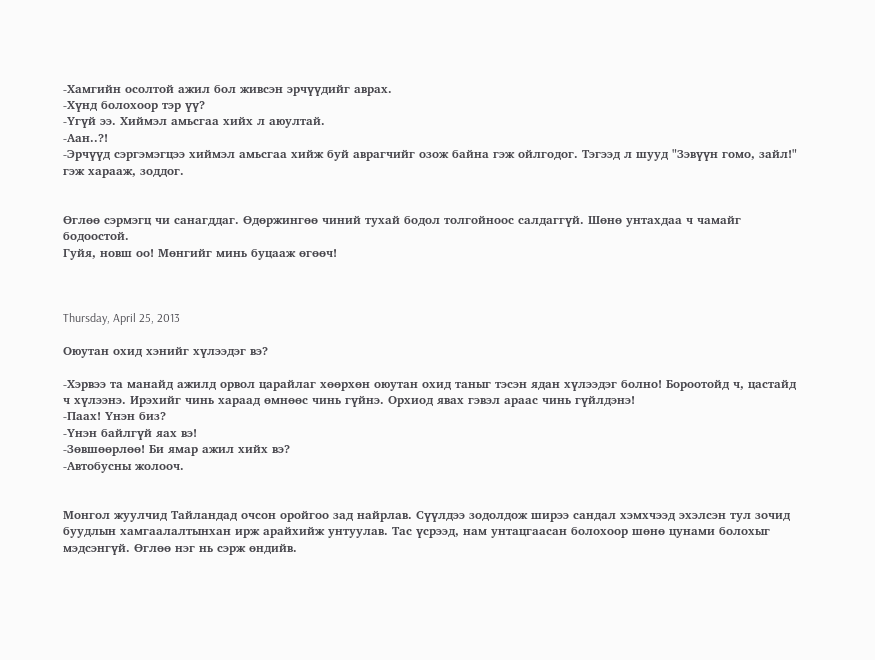-Хамгийн осолтой ажил бол живсэн эрчүүдийг аврах.
-Хүнд болохоор тэр үү?
-Үгүй ээ. Хиймэл амьсгаа хийх л аюултай.
-Аан..?!
-Эрчүүд сэргэмэгцээ хиймэл амьсгаа хийж буй аврагчийг озож байна гэж ойлгодог. Тэгээд л шууд "Зэвүүн гомо, зайл!" гэж харааж, зоддог.


Өглөө сэрмэгц чи санагддаг. Өдөржингөө чиний тухай бодол толгойноос салдаггүй. Шөнө унтахдаа ч чамайг бодоостой.
Гуйя, новш оо! Мөнгийг минь буцааж өгөөч!



Thursday, April 25, 2013

Оюутан охид хэнийг хүлээдэг вэ?

-Хэрвээ та манайд ажилд орвол царайлаг хөөрхөн оюутан охид таныг тэсэн ядан хүлээдэг болно! Бороотойд ч, цастайд ч хүлээнэ. Ирэхийг чинь хараад өмнөөс чинь гүйнэ. Орхиод явах гэвэл араас чинь гүйлдэнэ!
-Паах! Үнэн биз?
-Үнэн байлгүй яах вэ!
-Зөвшөөрлөө! Би ямар ажил хийх вэ?
-Автобусны жолооч.


Монгол жуулчид Тайландад очсон оройгоо зад найрлав. Сүүлдээ зодолдож ширээ сандал хэмхчээд эхэлсэн тул зочид буудлын хамгаалалтынхан ирж арайхийж унтуулав. Тас үсрээд, нам унтацгаасан болохоор шөнө цунами болохыг мэдсэнгүй. Өглөө нэг нь сэрж өндийв.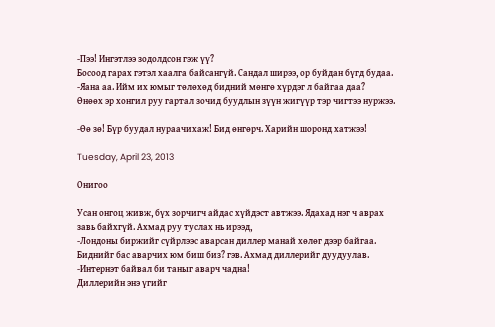-Пээ! Ингэтлээ зодолдсон гэж үү?
Босоод гарах гэтэл хаалга байсангүй. Сандал ширээ, ор буйдан бүгд будаа.
-Яана аа. Ийм их юмыг төлөхөд бидний мөнгө хүрдэг л байгаа даа?
Өнөөх эр хонгил руу гартал зочид буудлын зүүн жигүүр тэр чигтээ нуржээ.

-Өө зө! Бүр буудал нураачихаж! Бид өнгөрч. Харийн шоронд хатжээ!

Tuesday, April 23, 2013

Онигоо

Усан онгоц живж, бүх зорчигч айдас хүйдэст автжээ. Ядахад нэг ч аврах завь байхгүй. Ахмад руу туслах нь ирээд,
-Лондоны биржийг сүйрлээс аварсан диллер манай хөлөг дээр байгаа. Биднийг бас аварчих юм биш биз? гэв. Ахмад диллерийг дуудуулав.
-Интернэт байвал би таныг аварч чадна!
Диллерийн энэ үгийг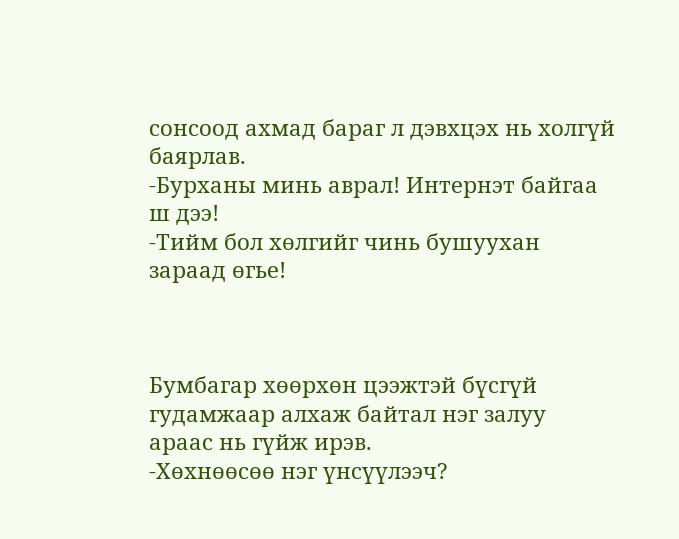сонсоод ахмад бараг л дэвхцэх нь холгүй баярлав.
-Бурханы минь аврал! Интернэт байгаа ш дээ!
-Тийм бол хөлгийг чинь бушуухан зараад өгье!



Бумбагар хөөрхөн цээжтэй бүсгүй гудамжаар алхаж байтал нэг залуу араас нь гүйж ирэв.
-Хөхнөөсөө нэг үнсүүлээч?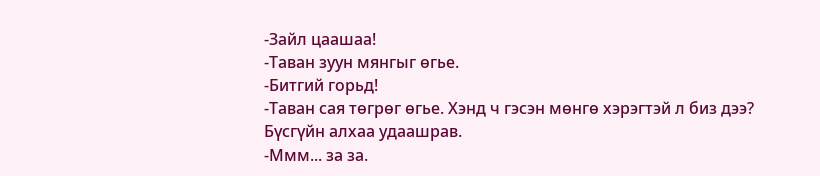-Зайл цаашаа!
-Таван зуун мянгыг өгье.
-Битгий горьд!
-Таван сая төгрөг өгье. Хэнд ч гэсэн мөнгө хэрэгтэй л биз дээ?
Бүсгүйн алхаа удаашрав.
-Ммм... за за.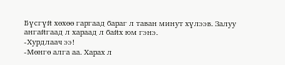Бүсгүй хөхөө гаргаад бараг л таван минут хүлээв. Залуу ангайгаад л хараад л байх юм гэнэ.
-Хурдлаач ээ!
-Мөнгө алга аа. Харах л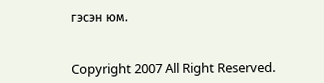гэсэн юм.


Copyright 2007 All Right Reserved.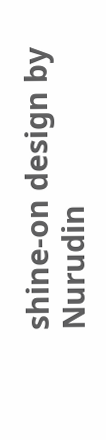shine-on design by Nurudin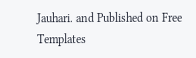Jauhari. and Published on Free Templates